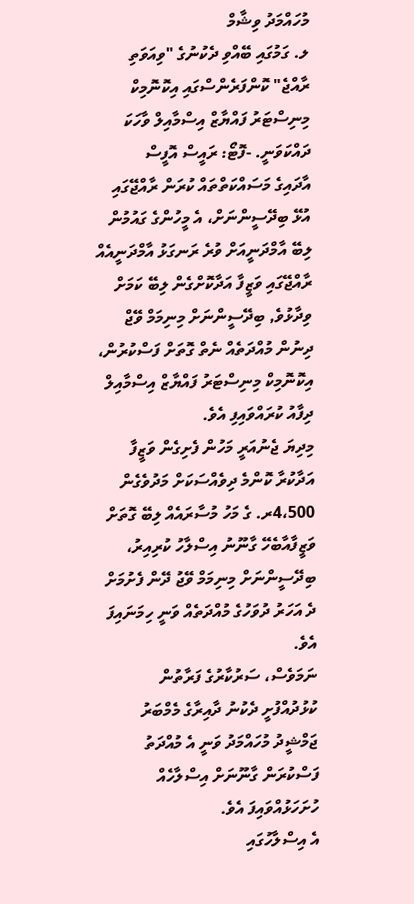މުހައްމަދު ވިޝާމް
ލ. ގަމުގައި ބޭއްވި ދެކުނުގެ "ވިއަވަތި ރާއްޖެ" ކޮންފަރެންސްގައި އިކޮނޮމިކް މިނިސްޓަރު ފައްޔާޒް އިސްމާއިލް ވާހަކަ ދައްކަވަނީ. -ފޮޓޯ: ރައީސް އޮފީސް
އާދައިގެ މަސައްކަތްތައް ކުރަން ރާއްޖޭގައި އުޅޭ ބިދޭސީންނަށް، އެ މީހުންގެ ގައުމުން ލިބޭ އާމްދަނީއަށް ވުރެ ރަނގަޅު އާމްދަނީއެއް ރާއްޖޭގައި ވަޒީފާ އަދާކޮށްގެން ލިބޭ ކަމަށް ވިދާޅުވެ, ބިދޭސީންނަށް މިނިމަމް ވޭޖް ދިނުން މުއްދަތެއް ނެތް ގޮތަށް ފަސްކުރުން، އިކޮނޮމިކް މިނިސްޓަރު ފައްޔާޒް އިސްމާއިލް ދިފާއު ކުރައްވައިފި އެވެ.
މިދިޔަ ޖެނުއަރީ މަހުން ފެށިގެން ވަޒީފާ އަދާކުރާ ކޮންމެ ދިވެއްސަކަށް މަދުވެގެން 4،500ރ. ގެ މަހު މުސާރައެއް ލިބޭ ގޮތަށް ވަޒީފާއާބެހޭ ގާނޫނު އިސްލާހު ކުރިއިރު، ބިދޭސީންނަށް މިނިމަމް ވޭޖު ދޭން ފެށުމަށް ދެ އަހަރު ދުވަހުގެ މުއްދަތެއް ވަނީ ހިމަނައިފަ އެވެ.
ނަމަވެސް، ސަރުކާރުގެ ފަރާތުން ކުޅުދުއްފުށީ ދެކުނު ދާއިރާގެ މެމްބަރު ޖަމްޝީދު މުހައްމަދު ވަނީ އެ މުއްދަތު ފަސްކުރަން ގާނޫނަށް އިސްލާހެއް ހުށަހަޅުއްވައިފަ އެވެ.
އެ އިސްލާހުގައި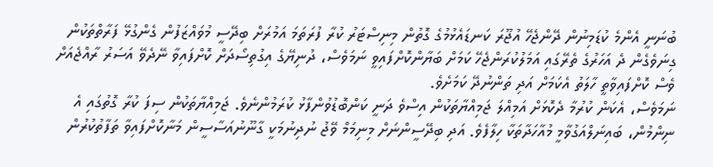ބުނަނީ އެންމެ ކުޑަމިނުން ދޭންޖެހޭ އުޖޫރަ ކަނޑައެޅުމުގެ ގޮތުން މިނިސްޓަރު ކުރާ ފުރަތަމަ އަމުރަށް ބިދޭސީ މުވައްޒަފުން ގެންގުޅޭ ފަރާތްތަކުން ގިނަވެގެން ދެ އަހަރުގެ ތެރޭގައި އަމަލުކުރަންޖެހޭ ކަމަށް ބަޔާންކޮށްފައިވީ ނަމަވެސް، ދުނިޔޭގެ އިގުތިސޯދަށް ކޮށްފައިވާ ނޭދެވޭ އަސަރު ރާއްޖެއަށް ވެސް ކޮށްފައިވާތީ ހާލަތު އެކަމަށް އަދި ތަންނުދޭ ކަމަށެވެ.
ނަމަވެސް، އެކަން ކުރުމާ ދެކޮޅަށް އަމިއްލަ ޖަމިއްޔާތަކުން އިސްވެ ދަނީ ކަންބޮޑުވުންފާޅު ކުރަމުންނެވެ. ޖަމިއްޔާތަކުން ސިފަ ކުރާ ގޮތުގައި އެ ނިންމުން، ބައިނަލްއަގުވާމީ މުއާހަދާތަކާ ހިލާފެވެ. އަދި ބިދޭސީންނަށް މިނިމަމް ވޭޖު ނުދިނުމަކީ ގާނޫނުއަސާސީން މަނާކޮށްފައިވާ ތަފާތުކުރުން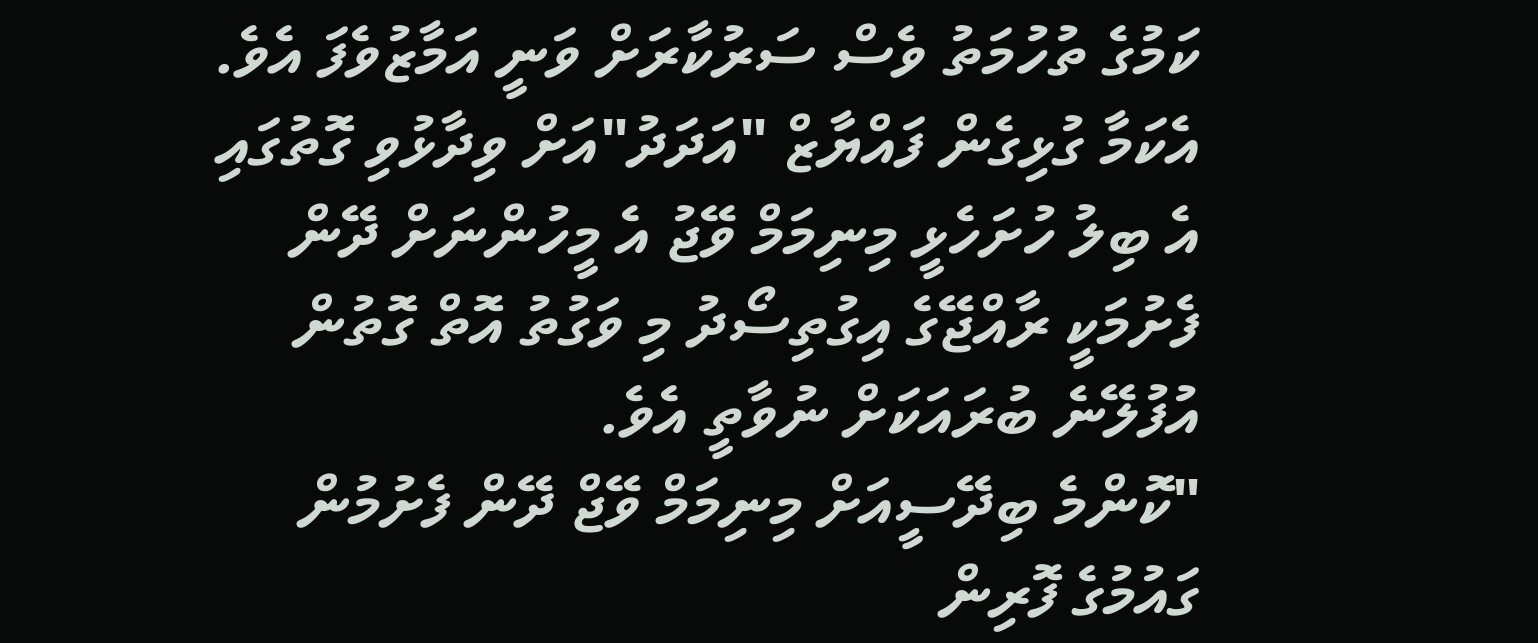ކަމުގެ ތުހުމަތު ވެސް ސަރުކާރަށް ވަނީ އަމާޒުވެފަ އެވެ.
އެކަމާ ގުޅިގެން ފައްޔާޒް "އަދަދު"އަށް ވިދާޅުވި ގޮތުގައި އެ ބިލު ހުށަހެޅީ މިނިމަމް ވޭޖު އެ މީހުންނަށް ދޭން ފެށުމަކީ ރާއްޖޭގެ އިގުތިސޯދު މި ވަގުތު އޮތް ގޮތުން އުފުލޭނެ ބުރައަކަށް ނުވާތީ އެވެ.
"ކޮންމެ ބިދޭސީއަށް މިނިމަމް ވޭޖް ދޭން ފެށުމުން ގައުމުގެ ފޮރިން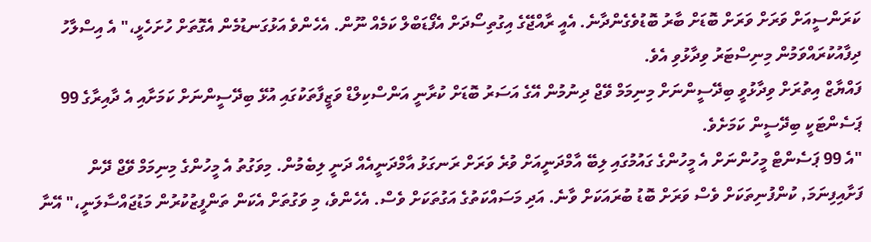ކަރަންސީއަށް ވަރަށް ވަރަށް ބޮޑަށް ބާރު ބޮޑުވެގެންދާނެ. އެއީ ރާއްޖޭގެ އިގުތިސޯދަށް އެފޯޑަބްލް ކަމެއް ނޫން. އެހެންވެ އަޅުގަނޑުމެން އެގޮތަށް ހުށަހެޅީ،" އެ އިސްލާހު ދިފާއުކުރައްވަމުން މިނިސްޓަރު ވިދާޅުވި އެވެ.
ފައްޔާޒް އިތުރަށް ވިދާޅުވީ ބިދޭސީންނަށް މިނިމަމް ވޭޖް ދިނުމުން އޭގެ އަސަރު ބޮޑަށް ކުރާނީ އަންސްކިލްޑް ވަޒީފާތަކުގައި އުޅޭ ބިދޭސީންނަށް ކަމަށާއި އެ ދާއިރާގެ 99 ޕަސެންޓަކީ ބިދޭސީން ކަމަށެވެ.
"އެ 99 ޕަސެންޓް މީހުންނަށް އެ މީހުންގެ ގައުމުގައި ލިބޭ އާމްދަނީއަށް ވުރެ ވަރަށް ރަނގަޅު އާމްދަނީއެއް ދަނީ ލިބެމުން. މިވަގުތު އެ މީހުންގެ މިނިމަމް ވޭޖް ދޭން ފަށާއިފިނަމަ, ކުންފުނިތަކަށް ވެސް ވަރަށް ބޮޑު ބުރައަކަށް ވާނެ. އަދި މަސައްކަތުގެ އަގުތަކަށް ވެސް. އެހެންވެ، މި ވަގުތަށް އެކަން ތަންފީޒުކުރުން މަޑުޖައްސާލަނީ،" އޭނާ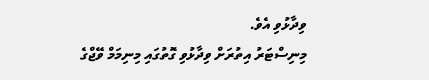ވިދާޅުވި އެވެ.
މިނިސްޓަރު އިތުރަށް ވިދާޅުވި ގޮތުގައި މިނިމަމް ވޭޖްގެ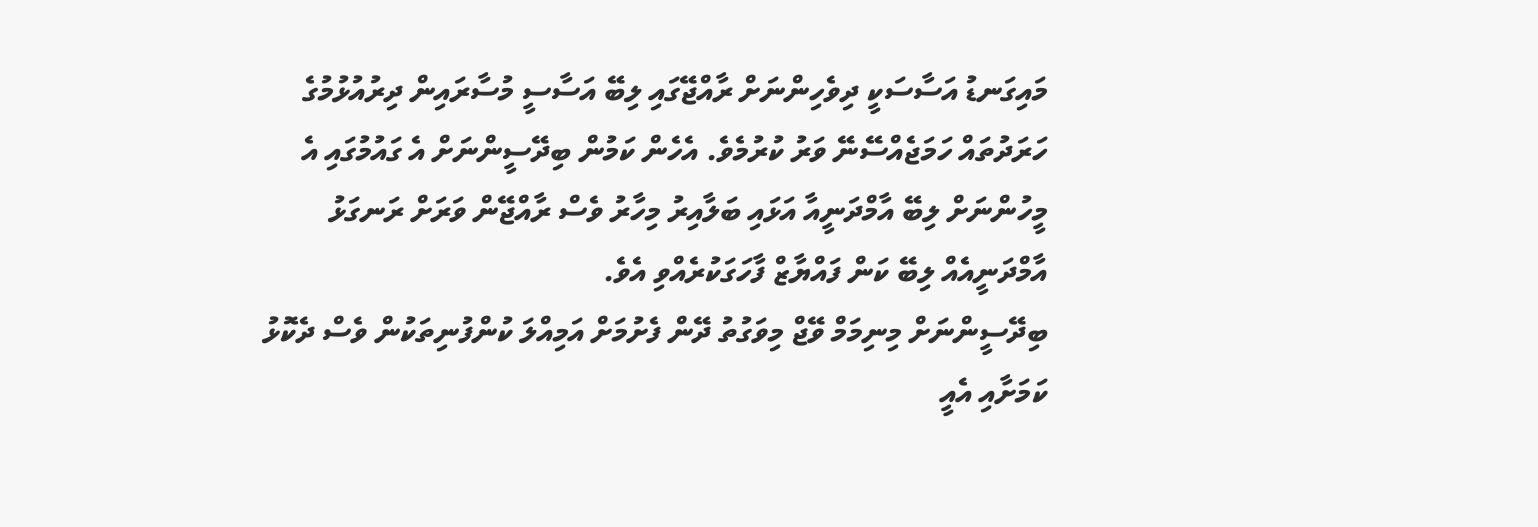މައިގަނޑު އަސާސަކީ ދިވެހިންނަށް ރާއްޖޭގައި ލިބޭ އަސާސީ މުސާރައިން ދިރުއުޅުމުގެ ހަރަދުތައް ހަމަޖެއްސޭނޭ ވަރު ކުރުމެވެ. އެހެން ކަމުން ބިދޭސީންނަށް އެ ގައުމުގައި އެ މީހުންނަށް ލިބޭ އާމްދަނީއާ އަޅައި ބަލާއިރު މިހާރު ވެސް ރާއްޖޭން ވަރަށް ރަނގަޅު އާމްދަނީއެއް ލިބޭ ކަން ފައްޔާޒް ފާހަގަކުރެއްވި އެވެ.
ބިދޭސީންނަށް މިނިމަމް ވޭޖް މިވަގުތު ދޭން ފެށުމަށް އަމިއްލަ ކުންފުނިތަކުން ވެސް ދެކޮޅު ކަމަށާއި އެއީ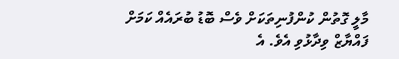މާލީ ގޮތުން ކުންފުނިތަކަށް ވެސް ބޮޑު ބުރައެއް ކަމަށް ފައްޔާޒް ވިދާޅުވި އެވެ. އެ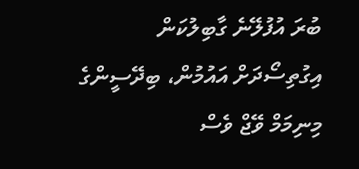ބުރަ އުފުލޭނެ ގާބިލުކަން އިގުތިސޯދަށް އައުމުން، ބިދޭސީންގެ މިނިމަމް ވޭޖް ވެސް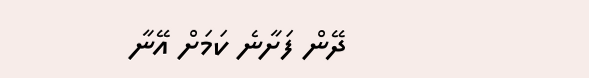ދޭން ފަށާނެ ކަމަށް އޭނާ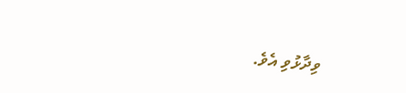ވިދާޅުވި އެވެ.